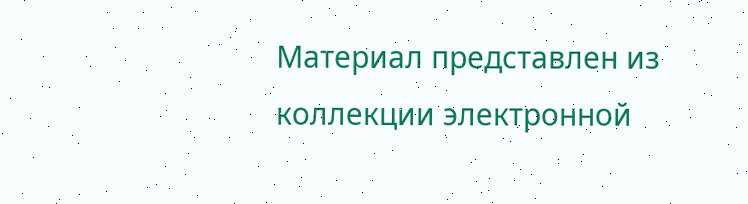Материал представлен из коллекции электронной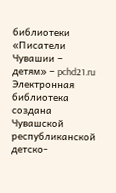библиотеки «Писатели Чувашии – детям» – pchd21.ru Электронная библиотека создана Чувашской республиканской детско-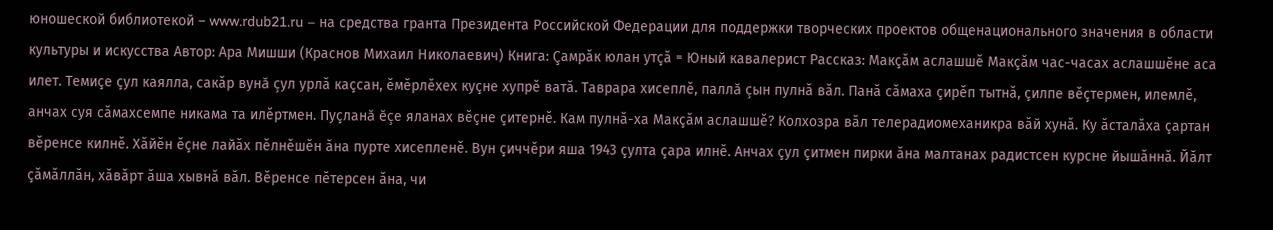юношеской библиотекой – www.rdub21.ru – на средства гранта Президента Российской Федерации для поддержки творческих проектов общенационального значения в области культуры и искусства Автор: Ара Мишши (Краснов Михаил Николаевич) Книга: Çамрăк юлан утçă = Юный кавалерист Рассказ: Макçăм аслашшĕ Макçăм час-часах аслашшĕне аса илет. Темиçе çул каялла, сакăр вунă çул урлă каçсан, ĕмĕрлĕхех куçне хупрĕ ватă. Таврара хисеплĕ, паллă çын пулнă вăл. Панă сăмаха çирĕп тытнă, çилпе вĕçтермен, илемлĕ, анчах суя сăмахсемпе никама та илĕртмен. Пуçланă ĕçе яланах вĕçне çитернĕ. Кам пулнă-ха Макçăм аслашшĕ? Колхозра вăл телерадиомеханикра вăй хунă. Ку ăсталăха çартан вĕренсе килнĕ. Хăйĕн ĕçне лайăх пĕлнĕшĕн ăна пурте хисепленĕ. Вун çиччĕри яша 1943 çулта çара илнĕ. Анчах çул çитмен пирки ăна малтанах радистсен курсне йышăннă. Йăлт çăмăллăн, хăвăрт ăша хывнă вăл. Вĕренсе пĕтерсен ăна, чи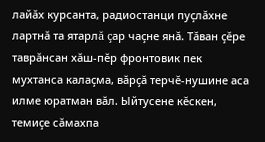лайăх курсанта, радиостанци пуçлăхне лартнă та ятарлă çар чаçне янă. Тăван çĕре таврăнсан хăш-пĕр фронтовик пек мухтанса калаçма, вăрçă терчĕ-нушине аса илме юратман вăл. Ыйтусене кĕскен, темиçе сăмахпа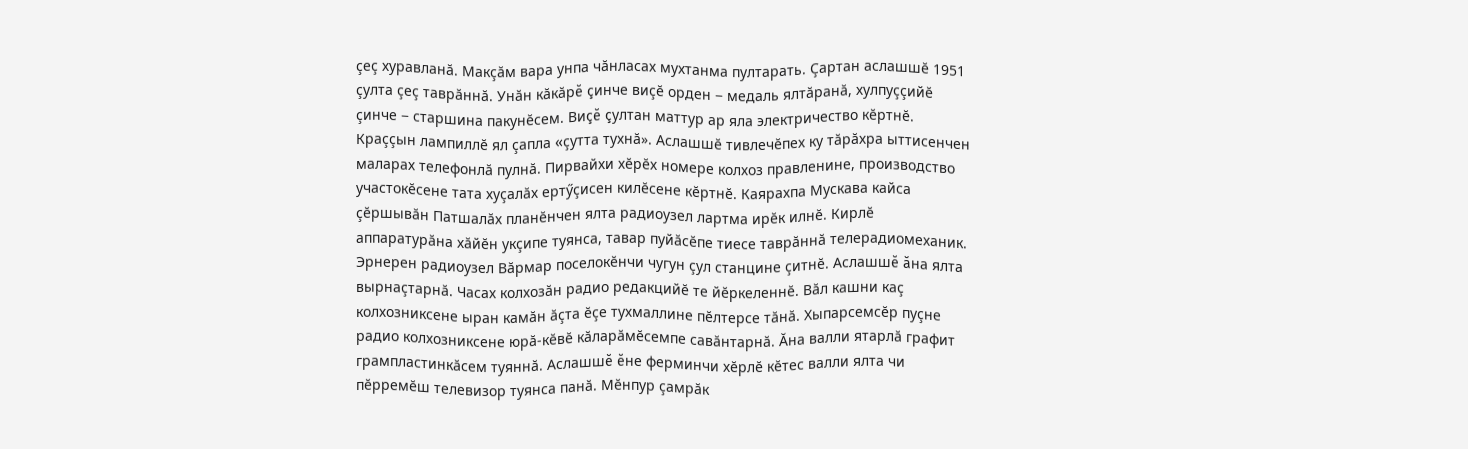çеç хуравланă. Макçăм вара унпа чăнласах мухтанма пултарать. Çартан аслашшĕ 1951 çулта çеç таврăннă. Унăн кăкăрĕ çинче виçĕ орден − медаль ялтăранă, хулпуççийĕ çинче − старшина пакунĕсем. Виçĕ çултан маттур ар яла электричество кĕртнĕ. Краççын лампиллĕ ял çапла «çутта тухнă». Аслашшĕ тивлечĕпех ку тăрăхра ыттисенчен маларах телефонлă пулнă. Пирвайхи хĕрĕх номере колхоз правленине, производство участокĕсене тата хуçалăх ертӳçисен килĕсене кĕртнĕ. Каярахпа Мускава кайса çĕршывăн Патшалăх планĕнчен ялта радиоузел лартма ирĕк илнĕ. Кирлĕ аппаратурăна хăйĕн укçипе туянса, тавар пуйăсĕпе тиесе таврăннă телерадиомеханик. Эрнерен радиоузел Вăрмар поселокĕнчи чугун çул станцине çитнĕ. Аслашшĕ ăна ялта вырнаçтарнă. Часах колхозăн радио редакцийĕ те йĕркеленнĕ. Вăл кашни каç колхозниксене ыран камăн ăçта ĕçе тухмаллине пĕлтерсе тăнă. Хыпарсемсĕр пуçне радио колхозниксене юрă-кĕвĕ кăларăмĕсемпе савăнтарнă. Ăна валли ятарлă графит грампластинкăсем туяннă. Аслашшĕ ĕне ферминчи хĕрлĕ кĕтес валли ялта чи пĕрремĕш телевизор туянса панă. Мĕнпур çамрăк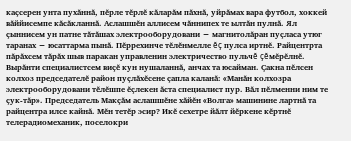каçсерен унта пухăннă, пĕрле тĕрлĕ кăларăм пăхнă, уйрăмах вара футбол, хоккей вăййисемпе кăсăкланнă. Аслашшĕн аллисем чăннипех те ылтăн пулнă. Ял çыннисем ун патне тăтăшах электрооборудовани − магнитолăран пуçласа утюг таранах − юсаттарма пынă. Пĕррехинче тĕлĕнмелле ĕç пулса иртнĕ. Райцентрта пăрăхсем тăрăх шыв паракан управленин электричество пульчĕ çĕмĕрĕлнĕ. Вырăнти специалистсем виçĕ кун нушаланнă, анчах та юсайман. Çакна пĕлсен колхоз председателĕ район пуçлăхĕсене çапла каланă: «Манăн колхозра электрооборудовани тĕлĕшпе ĕçлекен ăста специалист пур. Вăл пĕлменни ним те çук-тăр». Председатель Макçăм аслашшĕне хăйĕн «Волга» машинине лартнă та райцентра илсе кайнă. Мĕн тетĕр эсир? Икĕ сехетре йăлт йĕркене кĕртнĕ телерадиомеханик, поселокри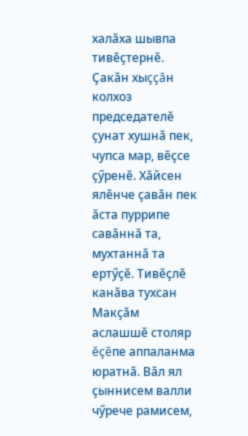халăха шывпа тивĕçтернĕ. Çакăн хыççăн колхоз председателĕ çунат хушнă пек, чупса мар, вĕçсе çӳренĕ. Хăйсен ялĕнче çавăн пек ăста пуррипе савăннă та, мухтаннă та ертӳçĕ. Тивĕçлĕ канăва тухсан Макçăм аслашшĕ столяр ĕçĕпе аппаланма юратнă. Вăл ял çыннисем валли чӳрече рамисем,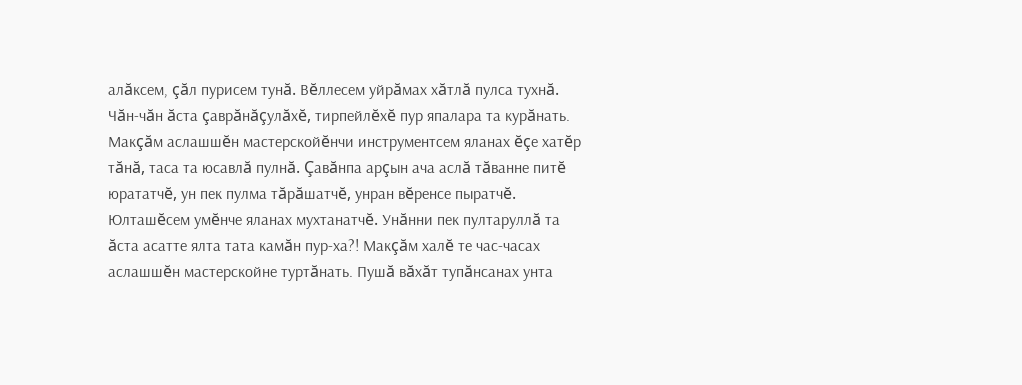алăксем, çăл пурисем тунă. Вĕллесем уйрăмах хăтлă пулса тухнă. Чăн-чăн ăста çаврăнăçулăхĕ, тирпейлĕхĕ пур япалара та курăнать. Макçăм аслашшĕн мастерскойĕнчи инструментсем яланах ĕçе хатĕр тăнă, таса та юсавлă пулнă. Çавăнпа арçын ача аслă тăванне питĕ юрататчĕ, ун пек пулма тăрăшатчĕ, унран вĕренсе пыратчĕ. Юлташĕсем умĕнче яланах мухтанатчĕ. Унăнни пек пултаруллă та ăста асатте ялта тата камăн пур-ха?! Макçăм халĕ те час-часах аслашшĕн мастерскойне туртăнать. Пушă вăхăт тупăнсанах унта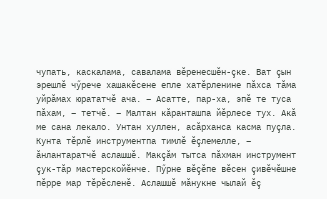чупать, каскалама, савалама вĕренесшĕн-çке. Ват çын эрешлĕ чӳрече хашакĕсене епле хатĕрленине пăхса тăма уйрăмах юрататчĕ ача. − Асатте, пар-ха, эпĕ те туса пăхам, − тетчĕ. − Малтан кăранташпа йĕрлесе тух. Акă ме сана лекало. Унтан хуллен, асăрханса касма пуçла. Кунта тĕрлĕ инструментпа тимлĕ ĕçлемелле, − ăнлантаратчĕ аслашшĕ. Макçăм тытса пăхман инструмент çук-тăр мастерскойĕнче. Пӳрне вĕçĕпе вĕсен çивĕчĕшне пĕрре мар тĕрĕсленĕ. Аслашшĕ мăнукне чылай ĕç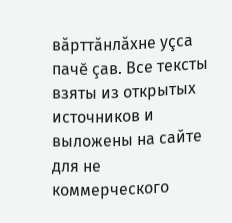вăрттăнлăхне уçса пачĕ çав. Все тексты взяты из открытых источников и выложены на сайте для не коммерческого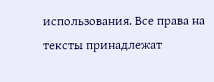использования. Все права на тексты принадлежат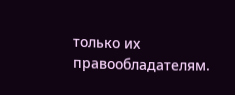только их правообладателям.